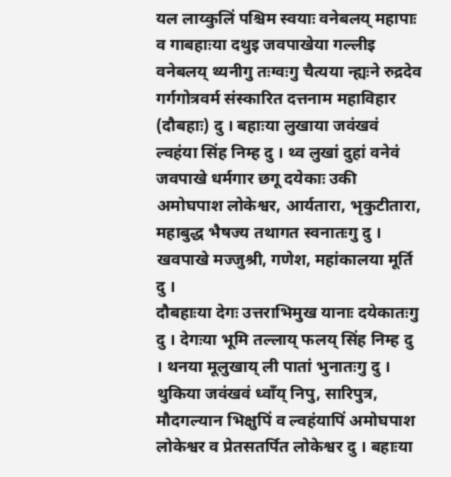यल लाय्कुलिं पश्चिम स्वयाः वनेबलय् महापाः व गाबहाःया दथुइ जवपाखेया गल्लीइ वनेबलय् थ्यनीगु तःग्वःगु चैत्यया न्ह्यःने रुद्रदेव गर्गगोत्रवर्म संस्कारित दत्तनाम महाविहार (दौबहाः) दु । बहाःया लुखाया जवंखवं ल्वहंया सिंह निम्ह दु । थ्व लुखां दुहां वनेवं जवपाखे धर्मगार छगू दयेकाः उकी अमोघपाश लोकेश्वर, आर्यतारा, भृकुटीतारा, महाबुद्ध भैषज्य तथागत स्वनातःगु दु । खवपाखे मज्जुश्री, गणेश, महांकालया मूर्ति दु ।
दौबहाःया देगः उत्तराभिमुख यानाः दयेकातःगु दु । देगःया भूमि तल्लाय् फलय् सिंह निम्ह दु । थनया मूलुखाय् ली पातां भुनातःगु दु । थुकिया जवंखवं ध्वाँय् निपु, सारिपुत्र, मौदगल्यान भिक्षुपिं व ल्वहंयापिं अमोघपाश लोकेश्वर व प्रेतसतर्पित लोकेश्वर दु । बहाःया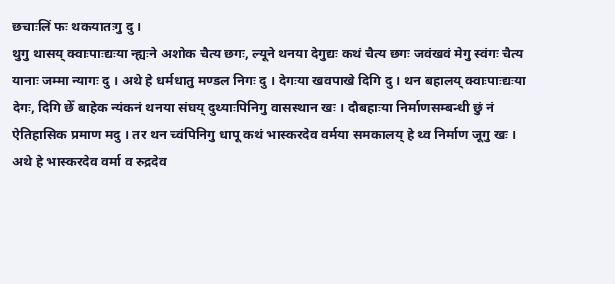छचाःलिं फः थकयातःगु दु ।
थुगु थासय् क्वाःपाःद्यःया न्ह्यःने अशोक चैत्य छगः, ल्यूने थनया देगुद्यः कथं चैत्य छगः जवंखवं मेगु स्वंगः चैत्य यानाः जम्मा न्यागः दु । अथे हे धर्मधातु मण्डल निगः दु । देगःया खवपाखे दिगि दु । थन बहालय् क्वाःपाःद्यःया देगः, दिगि छेँ बाहेक न्यंकनं थनया संघय् दुथ्याःपिनिगु वासस्थान खः । दौबहाःया निर्माणसम्बन्धी छुं नं ऐतिहासिक प्रमाण मदु । तर थन च्वंपिनिगु धापू कथं भास्करदेव वर्मया समकालय् हे थ्व निर्माण जूगु खः ।
अथे हे भास्करदेव वर्मा व रुद्रदेव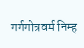गर्गगोत्रवर्म निम्ह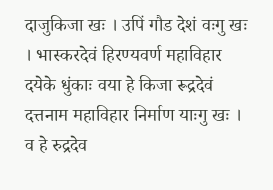दाजुकिजा खः । उपिं गौड देशं वःगु खः । भास्करदेवं हिरण्यवर्ण महाविहार दयेके धुंकाः वया हे किजा रूद्रदेवं दत्तनाम महाविहार निर्माण याःगु खः । व हे रुद्रदेव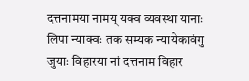दत्तनामया नामय् यक्व व्यवस्था यानाः लिपा न्याक्वः तक सम्यक न्यायेकावंगु जुयाः विहारया नां दत्तनाम विहार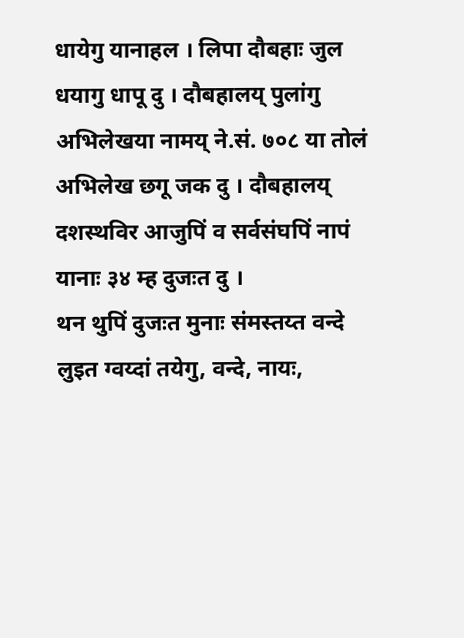धायेगु यानाहल । लिपा दौबहाः जुल धयागु धापू दु । दौबहालय् पुलांगु अभिलेखया नामय् ने.सं. ७०८ या तोलं अभिलेख छगू जक दु । दौबहालय् दशस्थविर आजुपिं व सर्वसंघपिं नापं यानाः ३४ म्ह दुजःत दु ।
थन थुपिं दुजःत मुनाः संमस्तय्त वन्दे लुइत ग्वय्दां तयेगु, वन्दे, नायः,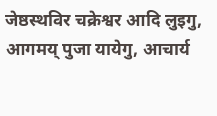जेष्ठस्थविर चक्रेश्वर आदि लुइगु, आगमय् पुजा यायेगु, आचार्य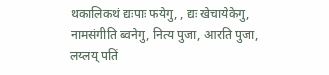थकालिकथं द्यःपाः फयेगु, , द्यः खेचायेकेगु, नामसंगीति ब्वनेगु, नित्य पुजा, आरति पुजा, लय्लय् पतिं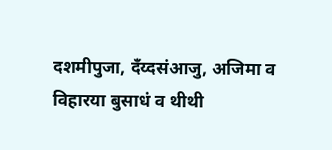दशमीपुजा, दँय्दसंआजु, अजिमा व विहारया बुसाधं व थीथी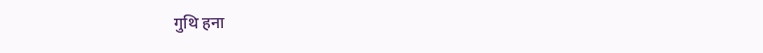गुथि हना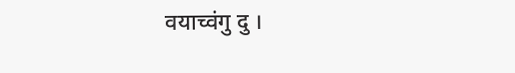वयाच्वंगु दु ।